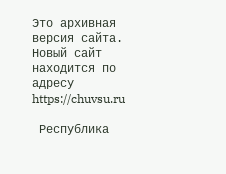Это архивная версия сайта. Новый сайт находится по адресу https://chuvsu.ru

 Республика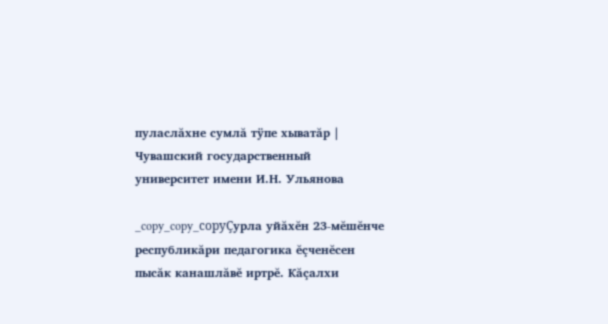пуласлăхне сумлă тÿпе хыватăр | Чувашский государственный университет имени И.Н. Ульянова

_copy_copy_copyÇурла уйăхĕн 23-мĕшĕнче республикăри педагогика ĕçченĕсен пысăк канашлăвĕ иртрĕ. Кăçалхи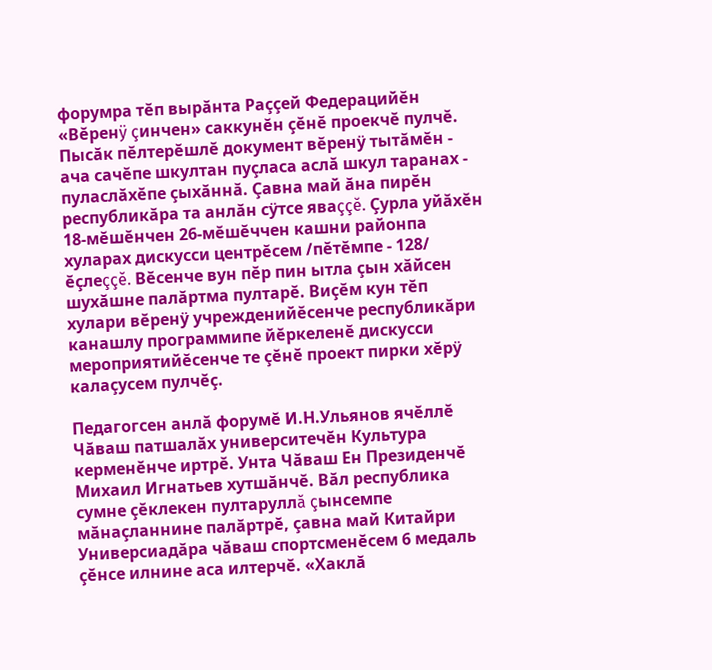форумра тĕп вырăнта Раççей Федерацийĕн «Вĕренÿ çинчен» саккунĕн çĕнĕ проекчĕ пулчĕ. Пысăк пĕлтерĕшлĕ документ вĕренÿ тытăмĕн - ача сачĕпе шкултан пуçласа аслă шкул таранах - пуласлăхĕпе çыхăннă. Çавна май ăна пирĕн республикăра та анлăн сÿтсе яваççĕ. Çурла уйăхĕн 18-мĕшĕнчен 26-мĕшĕччен кашни районпа хуларах дискусси центрĕсем /пĕтĕмпе - 128/ ĕçлеççĕ. Вĕсенче вун пĕр пин ытла çын хăйсен шухăшне палăртма пултарĕ. Виçĕм кун тĕп хулари вĕренÿ учрежденийĕсенче республикăри канашлу программипе йĕркеленĕ дискусси мероприятийĕсенче те çĕнĕ проект пирки хĕрÿ калаçусем пулчĕç.

Педагогсен анлă форумĕ И.Н.Ульянов ячĕллĕ Чăваш патшалăх университечĕн Культура керменĕнче иртрĕ. Унта Чăваш Ен Президенчĕ Михаил Игнатьев хутшăнчĕ. Вăл республика сумне çĕклекен пултаруллă çынсемпе мăнаçланнине палăртрĕ, çавна май Китайри Универсиадăра чăваш спортсменĕсем 6 медаль çĕнсе илнине аса илтерчĕ. «Хаклă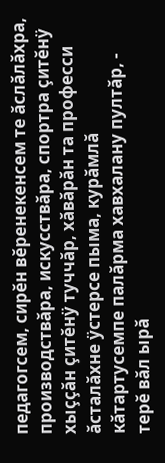педагогсем, сирĕн вĕренекенсем те ăслăлăхра, производствăра, искусствăра, спортра çитĕнÿ хыççăн çитĕнÿ туччăр, хăвăрăн та професси ăсталăхне ÿстерсе пыма, курăмлă кăтартусемпе палăрма хавхалану пултăр, - терĕ вăл ырă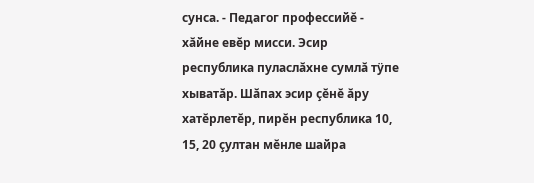сунса. - Педагог профессийĕ - хăйне евĕр мисси. Эсир республика пуласлăхне сумлă тÿпе хыватăр. Шăпах эсир çĕнĕ ăру хатĕрлетĕр, пирĕн республика 10, 15, 20 çултан мĕнле шайра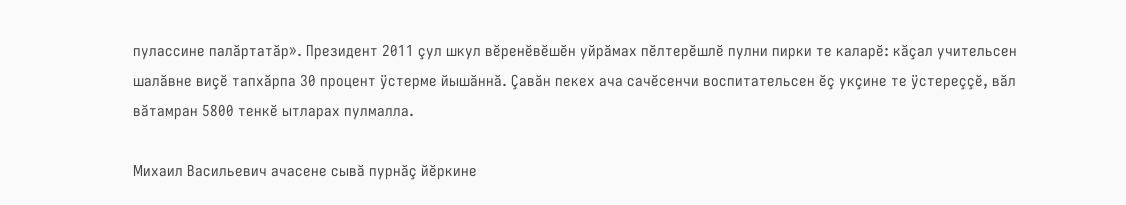пулассине палăртатăр». Президент 2011 çул шкул вĕренĕвĕшĕн уйрăмах пĕлтерĕшлĕ пулни пирки те каларĕ: кăçал учительсен шалăвне виçĕ тапхăрпа 30 процент ÿстерме йышăннă. Çавăн пекех ача сачĕсенчи воспитательсен ĕç укçине те ÿстереççĕ, вăл вăтамран 5800 тенкĕ ытларах пулмалла.

Михаил Васильевич ачасене сывă пурнăç йĕркине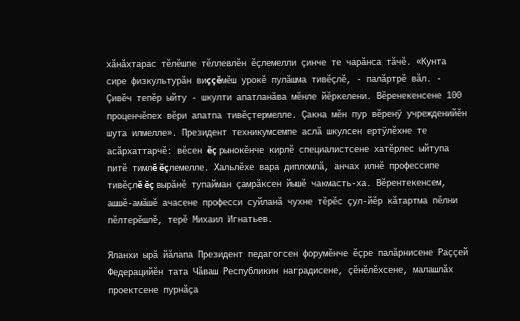хăнăхтарас тĕлĕшпе тĕллевлĕн ĕçлемелли çинче те чарăнса тăчĕ. «Кунта сире физкультурăн виççĕмĕш урокĕ пулăшма тивĕçлĕ, - палăртрĕ вăл. - Çивĕч тепĕр ыйту - шкулти апатланăва мĕнле йĕркелени. Вĕренекенсене 100 проценчĕпех вĕри апатпа тивĕçтермелле. Çакна мĕн пур вĕренÿ учрежденийĕн шута илмелле». Президент техникумсемпе аслă шкулсен ертÿлĕхне те асăрхаттарчĕ: вĕсен ĕç рынокĕнче кирлĕ специалистсене хатĕрлес ыйтупа питĕ тимлĕ ĕçлемелле. Хальлĕхе вара дипломлă, анчах илнĕ профессипе тивĕçлĕ ĕç вырăнĕ тупайман çамрăксен йышĕ чакмасть-ха. Вĕрентекенсем, ашшĕ-амăшĕ ачасене професси суйланă чухне тĕрĕс çул-йĕр кăтартма пĕлни пĕлтерĕшлĕ, терĕ Михаил Игнатьев.

Яланхи ырă йăлапа Президент педагогсен форумĕнче ĕçре палăрнисене Раççей Федерацийĕн тата Чăваш Республикин наградисене, çĕнĕлĕхсене, малашлăх проектсене пурнăçа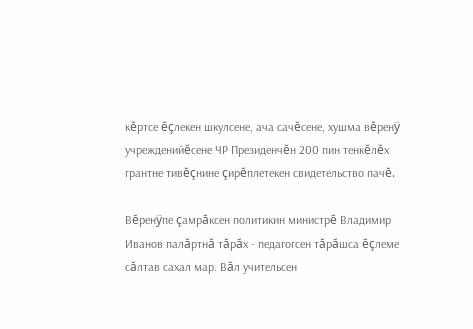кĕртсе ĕçлекен шкулсене, ача сачĕсене, хушма вĕренÿ учрежденийĕсене ЧР Президенчĕн 200 пин тенкĕлĕх грантне тивĕçнине çирĕплетекен свидетельство пачĕ.

Вĕренÿпе çамрăксен политикин министрĕ Владимир Иванов палăртнă тăрăх - педагогсен тăрăшса ĕçлеме сăлтав сахал мар. Вăл учительсен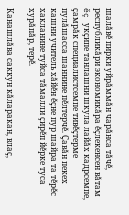шалăвĕ пирки уйрăммăн чарăнса тăчĕ, республикăри экономикăра ĕçлекенсен вăтам ĕç укçипе танлашни шкула лайăх кадрсемпе, çамрăк специалистсемпе тивĕçтерме пулăшасса шаннине пĕлтерчĕ. Çавăн пекех кашни учитель хăйĕн ĕçне пур шайра та тĕрĕс хакланине туйса тăмалли çирĕп йĕрке туса хурăпăр, терĕ.

Канашлăва саккун кăларакан, влаç,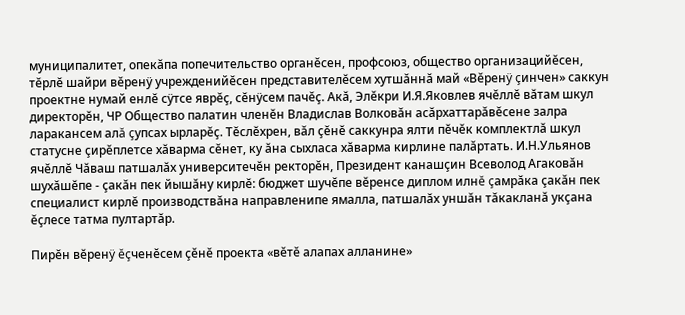муниципалитет, опекăпа попечительство органĕсен, профсоюз, общество организацийĕсен, тĕрлĕ шайри вĕренÿ учрежденийĕсен представителĕсем хутшăннă май «Вĕренÿ çинчен» саккун проектне нумай енлĕ сÿтсе яврĕç, сĕнÿсем пачĕç. Акă, Элĕкри И.Я.Яковлев ячĕллĕ вăтам шкул директорĕн, ЧР Общество палатин членĕн Владислав Волковăн асăрхаттарăвĕсене залра ларакансем алă çупсах ырларĕç. Тĕслĕхрен, вăл çĕнĕ саккунра ялти пĕчĕк комплектлă шкул статусне çирĕплетсе хăварма сĕнет, ку ăна сыхласа хăварма кирлине палăртать. И.Н.Ульянов ячĕллĕ Чăваш патшалăх университечĕн ректорĕн, Президент канашçин Всеволод Агаковăн шухăшĕпе - çакăн пек йышăну кирлĕ: бюджет шучĕпе вĕренсе диплом илнĕ çамрăка çакăн пек специалист кирлĕ производствăна направленипе ямалла, патшалăх уншăн тăкакланă укçана ĕçлесе татма пултартăр.

Пирĕн вĕренÿ ĕçченĕсем çĕнĕ проекта «вĕтĕ алапах алланине»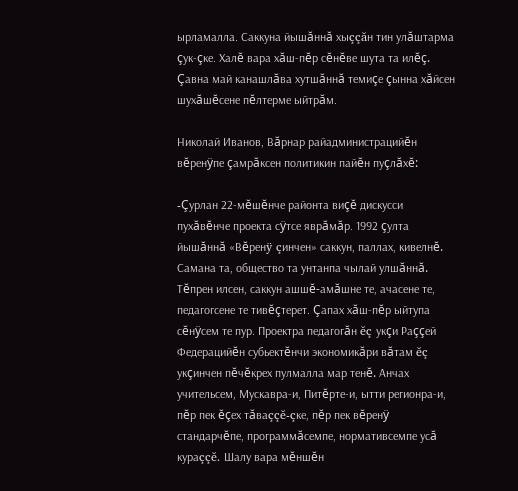ырламалла. Саккуна йышăннă хыççăн тин улăштарма çук-çке. Халĕ вара хăш-пĕр сĕнĕве шута та илĕç. Çавна май канашлăва хутшăннă темиçе çынна хăйсен шухăшĕсене пĕлтерме ыйтрăм.

Николай Иванов, Вăрнар райадминистрацийĕн вĕренÿпе çамрăксен политикин пайĕн пуçлăхĕ:

-Çурлан 22-мĕшĕнче районта виçĕ дискусси пухăвĕнче проекта сÿтсе яврăмăр. 1992 çулта йышăннă «Вĕренÿ çинчен» саккун, паллах, кивелнĕ. Самана та, общество та унтанпа чылай улшăннă. Тĕпрен илсен, саккун ашшĕ-амăшне те, ачасене те, педагогсене те тивĕçтерет. Çапах хăш-пĕр ыйтупа сĕнÿсем те пур. Проектра педагогăн ĕç укçи Раççей Федерацийĕн субьектĕнчи экономикăри вăтам ĕç укçинчен пĕчĕкрех пулмалла мар тенĕ. Анчах учительсем, Мускавра-и, Питĕрте-и, ытти регионра-и, пĕр пек ĕçех тăваççĕ-çке, пĕр пек вĕренÿ стандарчĕпе, программăсемпе, нормативсемпе усă кураççĕ. Шалу вара мĕншĕн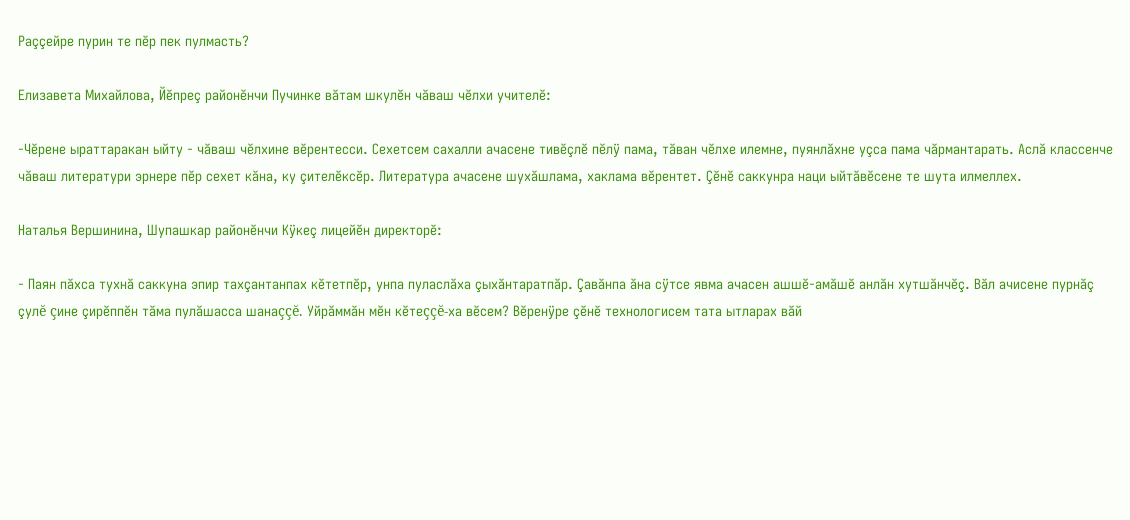Раççейре пурин те пĕр пек пулмасть?

Елизавета Михайлова, Йĕпреç районĕнчи Пучинке вăтам шкулĕн чăваш чĕлхи учителĕ:

-Чĕрене ыраттаракан ыйту - чăваш чĕлхине вĕрентесси. Сехетсем сахалли ачасене тивĕçлĕ пĕлÿ пама, тăван чĕлхе илемне, пуянлăхне уçса пама чăрмантарать. Аслă классенче чăваш литератури эрнере пĕр сехет кăна, ку çителĕксĕр. Литература ачасене шухăшлама, хаклама вĕрентет. Çĕнĕ саккунра наци ыйтăвĕсене те шута илмеллех.

Наталья Вершинина, Шупашкар районĕнчи Кÿкеç лицейĕн директорĕ:

- Паян пăхса тухнă саккуна эпир тахçантанпах кĕтетпĕр, унпа пуласлăха çыхăнтаратпăр. Çавăнпа ăна сÿтсе явма ачасен ашшĕ-амăшĕ анлăн хутшăнчĕç. Вăл ачисене пурнăç çулĕ çине çирĕппĕн тăма пулăшасса шанаççĕ. Уйрăммăн мĕн кĕтеççĕ-ха вĕсем? Вĕренÿре çĕнĕ технологисем тата ытларах вăй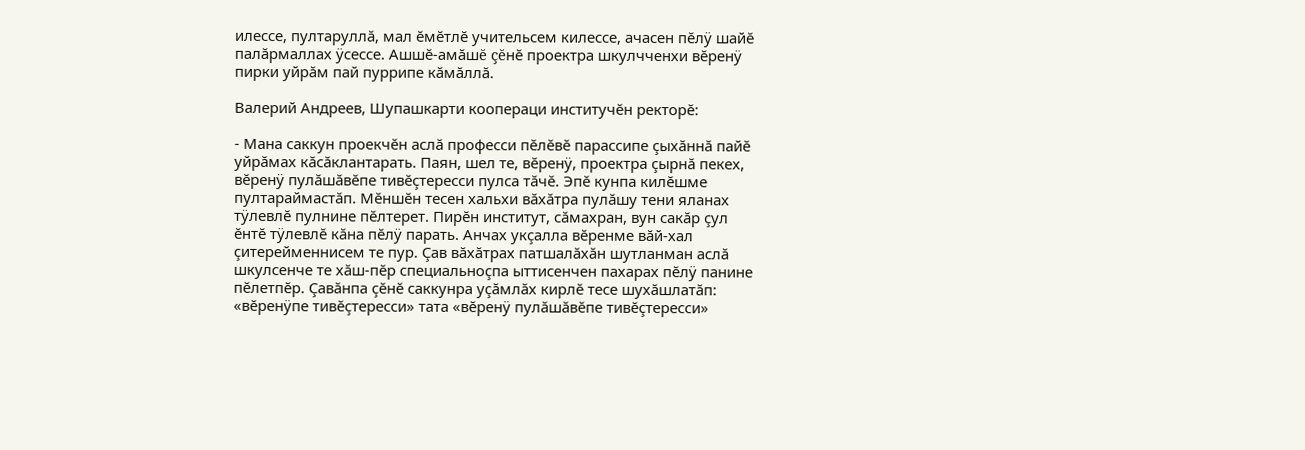илессе, пултаруллă, мал ĕмĕтлĕ учительсем килессе, ачасен пĕлÿ шайĕ палăрмаллах ÿсессе. Ашшĕ-амăшĕ çĕнĕ проектра шкулчченхи вĕренÿ пирки уйрăм пай пуррипе кăмăллă.

Валерий Андреев, Шупашкарти коопераци институчĕн ректорĕ:

- Мана саккун проекчĕн аслă професси пĕлĕвĕ парассипе çыхăннă пайĕ уйрăмах кăсăклантарать. Паян, шел те, вĕренÿ, проектра çырнă пекех, вĕренÿ пулăшăвĕпе тивĕçтересси пулса тăчĕ. Эпĕ кунпа килĕшме пултараймастăп. Мĕншĕн тесен хальхи вăхăтра пулăшу тени яланах тÿлевлĕ пулнине пĕлтерет. Пирĕн институт, сăмахран, вун сакăр çул ĕнтĕ тÿлевлĕ кăна пĕлÿ парать. Анчах укçалла вĕренме вăй-хал çитерейменнисем те пур. Çав вăхăтрах патшалăхăн шутланман аслă шкулсенче те хăш-пĕр специальноçпа ыттисенчен пахарах пĕлÿ панине пĕлетпĕр. Çавăнпа çĕнĕ саккунра уçăмлăх кирлĕ тесе шухăшлатăп: «вĕренÿпе тивĕçтересси» тата «вĕренÿ пулăшăвĕпе тивĕçтересси»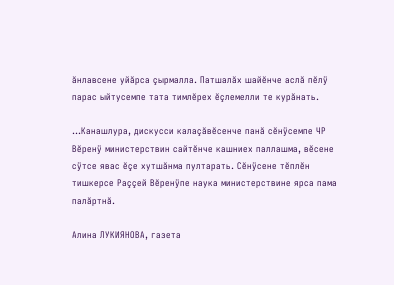ăнлавсене уйăрса çырмалла. Патшалăх шайĕнче аслă пĕлÿ парас ыйтусемпе тата тимлĕрех ĕçлемелли те курăнать.

...Канашлура, дискусси калаçăвĕсенче панă сĕнÿсемпе ЧР Вĕренÿ министерствин сайтĕнче кашниех паллашма, вĕсене сÿтсе явас ĕçе хутшăнма пултарать. Сĕнÿсене тĕплĕн тишкерсе Раççей Вĕренÿпе наука министерствине ярса пама палăртнă.

Алина ЛУКИЯНОВА, газета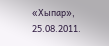«Хыпар», 25.08.2011.